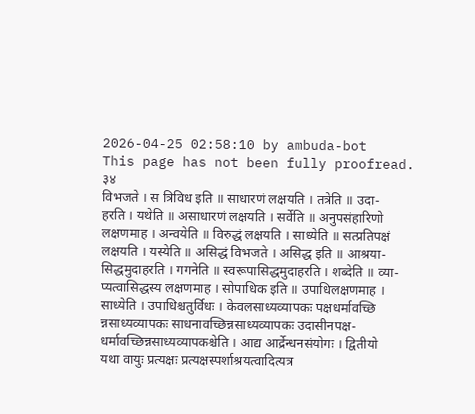2026-04-25 02:58:10 by ambuda-bot
This page has not been fully proofread.
३४
विभजते । स त्रिविध इति ॥ साधारणं लक्षयति । तत्रेति ॥ उदा-
हरति । यथेति ॥ असाधारणं लक्षयति । सर्वेति ॥ अनुपसंहारिणो
लक्षणमाह । अन्वयेति ॥ विरुद्धं लक्षयति । साध्येति ॥ सत्प्रतिपक्षं
लक्षयति । यस्येति ॥ असिद्धं विभजते । असिद्ध इति ॥ आश्रया-
सिद्धमुदाहरति । गगनेति ॥ स्वरूपासिद्धमुदाहरति । शब्देति ॥ व्या-
प्यत्वासिद्धस्य लक्षणमाह । सोपाधिक इति ॥ उपाधिलक्षणमाह ।
साध्येति । उपाधिश्चतुर्विधः । केवलसाध्यव्यापकः पक्षधर्मावच्छि
न्नसाध्यव्यापकः साधनावच्छिन्नसाध्यव्यापकः उदासीनपक्ष-
धर्मावच्छिन्नसाध्यव्यापकश्चेति । आद्य आर्द्रेन्धनसंयोगः । द्वितीयो
यथा वायुः प्रत्यक्षः प्रत्यक्षस्पर्शाश्रयत्वादित्यत्र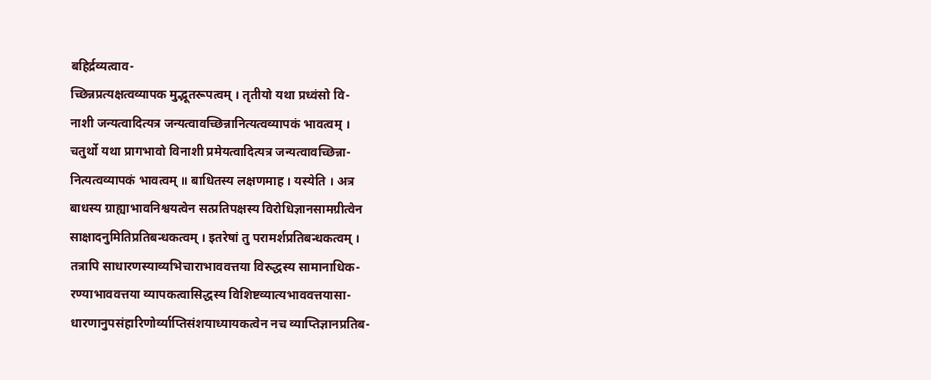बहिर्द्रव्यत्वाव-
च्छिन्नप्रत्यक्षत्वव्यापक मुद्भूतरूपत्वम् । तृतीयो यथा प्रध्वंसो वि-
नाशी जन्यत्वादित्यत्र जन्यत्वावच्छिन्नानित्यत्वव्यापकं भावत्वम् ।
चतुर्थो यथा प्रागभावो विनाशी प्रमेयत्वादित्यत्र जन्यत्वावच्छिन्ना-
नित्यत्वव्यापकं भावत्वम् ॥ बाधितस्य लक्षणमाह । यस्येति । अत्र
बाधस्य ग्राह्याभावनिश्वयत्वेन सत्प्रतिपक्षस्य विरोधिज्ञानसामग्रीत्वेन
साक्षादनुमितिप्रतिबन्धकत्वम् । इतरेषां तु परामर्शप्रतिबन्धकत्वम् ।
तत्रापि साधारणस्याव्यभिचाराभाववत्तया विरुद्धस्य सामानाधिक-
रण्याभाववत्तया व्यापकत्वासिद्धस्य विशिष्टव्यात्यभाववत्तयासा-
धारणानुपसंहारिणोर्व्याप्तिसंशयाध्यायकत्वेन नच व्याप्तिज्ञानप्रतिब-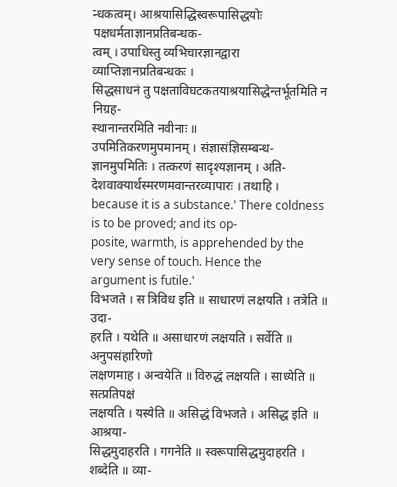न्धकत्वम्। आश्रयासिद्धिस्वरूपासिद्धयोः पक्षधर्मताज्ञानप्रतिबन्धक-
त्वम् । उपाधिस्तु व्यभिचारज्ञानद्वारा व्याप्तिज्ञानप्रतिबन्धकः ।
सिद्धसाधनं तु पक्षताविघटकतयाश्रयासिद्धेन्तर्भूतमिति न निग्रह-
स्थानान्तरमिति नवीनाः ॥
उपमितिकरणमुपमानम् । संज्ञासंज्ञिसम्बन्ध-
ज्ञानमुपमितिः । तत्करणं सादृश्यज्ञानम् । अति-
देशवाक्यार्थस्मरणमवान्तरव्यापारः । तथाहि ।
because it is a substance.' There coldness is to be proved; and its op-
posite, warmth, is apprehended by the very sense of touch. Hence the
argument is futile.'
विभजते । स त्रिविध इति ॥ साधारणं लक्षयति । तत्रेति ॥ उदा-
हरति । यथेति ॥ असाधारणं लक्षयति । सर्वेति ॥ अनुपसंहारिणो
लक्षणमाह । अन्वयेति ॥ विरुद्धं लक्षयति । साध्येति ॥ सत्प्रतिपक्षं
लक्षयति । यस्येति ॥ असिद्धं विभजते । असिद्ध इति ॥ आश्रया-
सिद्धमुदाहरति । गगनेति ॥ स्वरूपासिद्धमुदाहरति । शब्देति ॥ व्या-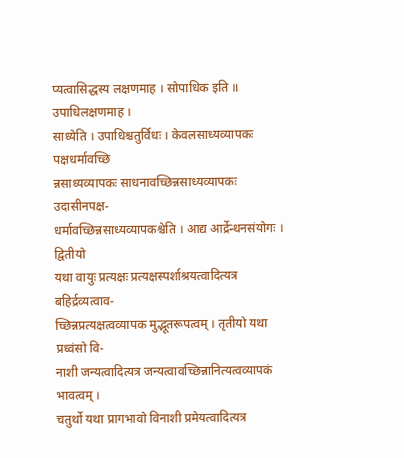प्यत्वासिद्धस्य लक्षणमाह । सोपाधिक इति ॥ उपाधिलक्षणमाह ।
साध्येति । उपाधिश्चतुर्विधः । केवलसाध्यव्यापकः पक्षधर्मावच्छि
न्नसाध्यव्यापकः साधनावच्छिन्नसाध्यव्यापकः उदासीनपक्ष-
धर्मावच्छिन्नसाध्यव्यापकश्चेति । आद्य आर्द्रेन्धनसंयोगः । द्वितीयो
यथा वायुः प्रत्यक्षः प्रत्यक्षस्पर्शाश्रयत्वादित्यत्र बहिर्द्रव्यत्वाव-
च्छिन्नप्रत्यक्षत्वव्यापक मुद्भूतरूपत्वम् । तृतीयो यथा प्रध्वंसो वि-
नाशी जन्यत्वादित्यत्र जन्यत्वावच्छिन्नानित्यत्वव्यापकं भावत्वम् ।
चतुर्थो यथा प्रागभावो विनाशी प्रमेयत्वादित्यत्र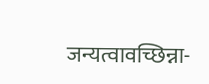जन्यत्वावच्छिन्ना-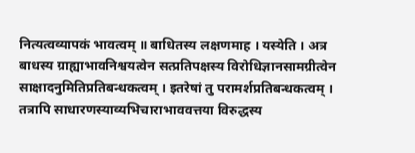नित्यत्वव्यापकं भावत्वम् ॥ बाधितस्य लक्षणमाह । यस्येति । अत्र
बाधस्य ग्राह्याभावनिश्वयत्वेन सत्प्रतिपक्षस्य विरोधिज्ञानसामग्रीत्वेन
साक्षादनुमितिप्रतिबन्धकत्वम् । इतरेषां तु परामर्शप्रतिबन्धकत्वम् ।
तत्रापि साधारणस्याव्यभिचाराभाववत्तया विरुद्धस्य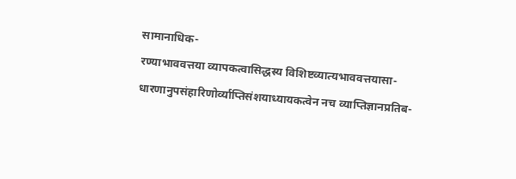सामानाधिक-
रण्याभाववत्तया व्यापकत्वासिद्धस्य विशिष्टव्यात्यभाववत्तयासा-
धारणानुपसंहारिणोर्व्याप्तिसंशयाध्यायकत्वेन नच व्याप्तिज्ञानप्रतिब-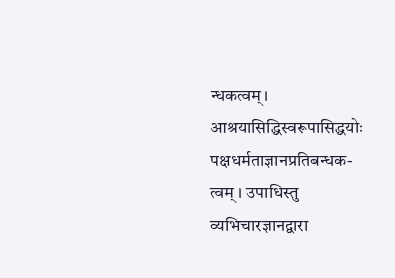न्धकत्वम्। आश्रयासिद्धिस्वरूपासिद्धयोः पक्षधर्मताज्ञानप्रतिबन्धक-
त्वम् । उपाधिस्तु व्यभिचारज्ञानद्वारा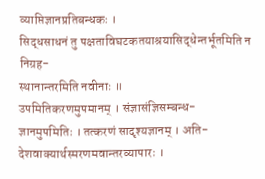व्याप्तिज्ञानप्रतिबन्धकः ।
सिद्धसाधनं तु पक्षताविघटकतयाश्रयासिद्धेन्तर्भूतमिति न निग्रह-
स्थानान्तरमिति नवीनाः ॥
उपमितिकरणमुपमानम् । संज्ञासंज्ञिसम्बन्ध-
ज्ञानमुपमितिः । तत्करणं सादृश्यज्ञानम् । अति-
देशवाक्यार्थस्मरणमवान्तरव्यापारः ।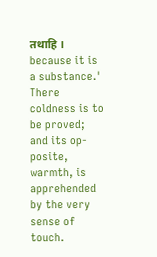तथाहि ।
because it is a substance.' There coldness is to be proved; and its op-
posite, warmth, is apprehended by the very sense of touch.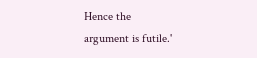Hence the
argument is futile.'